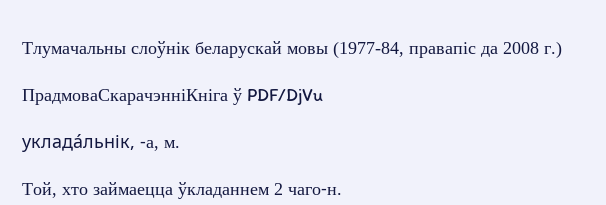Тлумачальны слоўнік беларускай мовы (1977-84, правапіс да 2008 г.)

ПрадмоваСкарачэнніКніга ў PDF/DjVu

уклада́льнік, ‑а, м.

Той, хто займаецца ўкладаннем 2 чаго‑н.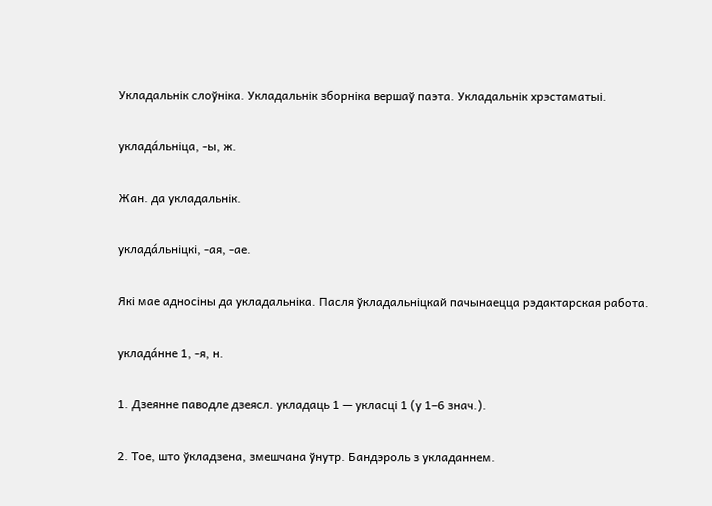Укладальнік слоўніка. Укладальнік зборніка вершаў паэта. Укладальнік хрэстаматыі.

уклада́льніца, ‑ы, ж.

Жан. да укладальнік.

уклада́льніцкі, ‑ая, ‑ае.

Які мае адносіны да укладальніка. Пасля ўкладальніцкай пачынаецца рэдактарская работа.

уклада́нне 1, ‑я, н.

1. Дзеянне паводле дзеясл. укладаць 1 — укласці 1 (у 1–6 знач.).

2. Тое, што ўкладзена, змешчана ўнутр. Бандэроль з укладаннем.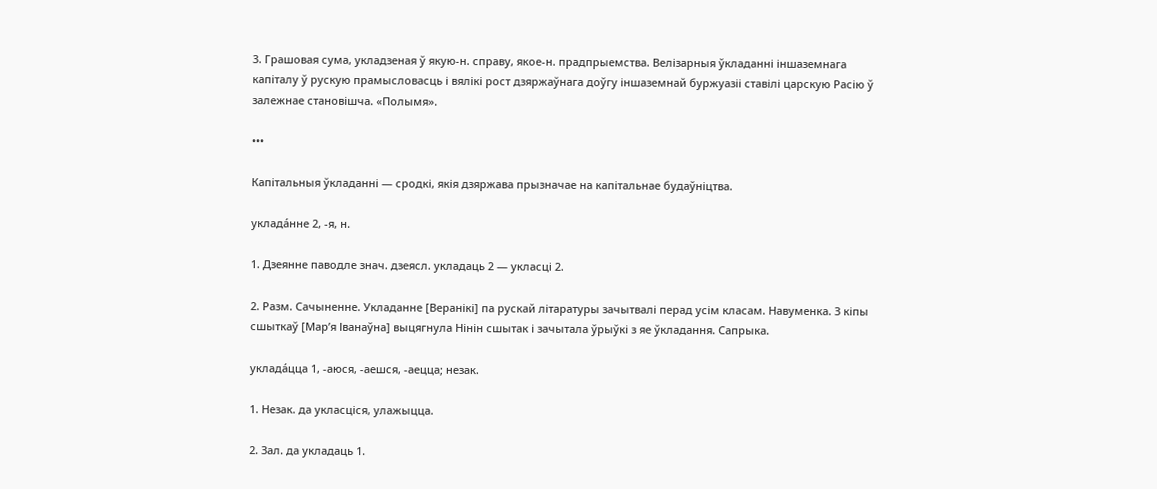3. Грашовая сума, укладзеная ў якую‑н. справу, якое‑н. прадпрыемства. Велізарныя ўкладанні іншаземнага капіталу ў рускую прамысловасць і вялікі рост дзяржаўнага доўгу іншаземнай буржуазіі ставілі царскую Расію ў залежнае становішча. «Полымя».

•••

Капітальныя ўкладанні — сродкі, якія дзяржава прызначае на капітальнае будаўніцтва.

уклада́нне 2, ‑я, н.

1. Дзеянне паводле знач. дзеясл. укладаць 2 — укласці 2.

2. Разм. Сачыненне. Укладанне [Веранікі] па рускай літаратуры зачытвалі перад усім класам. Навуменка. З кіпы сшыткаў [Мар’я Іванаўна] выцягнула Нінін сшытак і зачытала ўрыўкі з яе ўкладання. Сапрыка.

уклада́цца 1, ‑аюся, ‑аешся, ‑аецца; незак.

1. Незак. да укласціся, улажыцца.

2. Зал. да укладаць 1.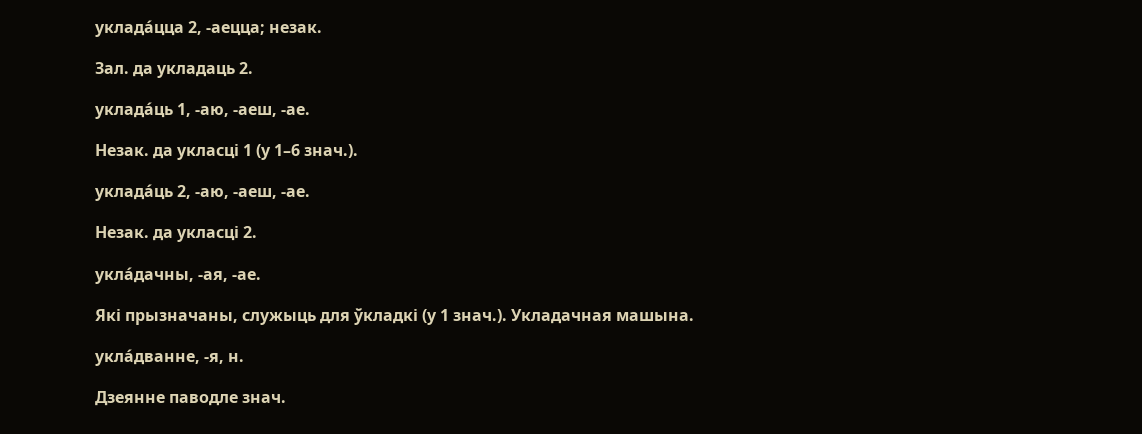уклада́цца 2, ‑аецца; незак.

Зал. да укладаць 2.

уклада́ць 1, ‑аю, ‑аеш, ‑ае.

Незак. да укласці 1 (у 1–6 знач.).

уклада́ць 2, ‑аю, ‑аеш, ‑ае.

Незак. да укласці 2.

укла́дачны, ‑ая, ‑ае.

Які прызначаны, служыць для ўкладкі (у 1 знач.). Укладачная машына.

укла́дванне, ‑я, н.

Дзеянне паводле знач.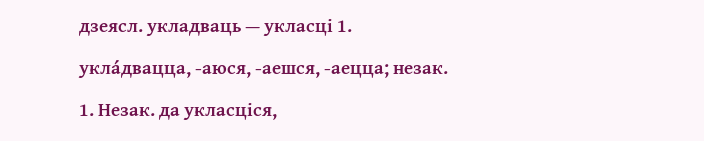дзеясл. укладваць — укласці 1.

укла́двацца, ‑аюся, ‑аешся, ‑аецца; незак.

1. Незак. да укласціся,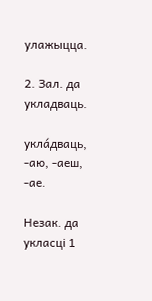улажыцца.

2. Зал. да укладваць.

укла́дваць, ‑аю, ‑аеш, ‑ае.

Незак. да укласці 1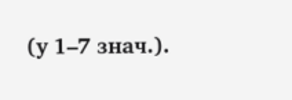(у 1–7 знач.).